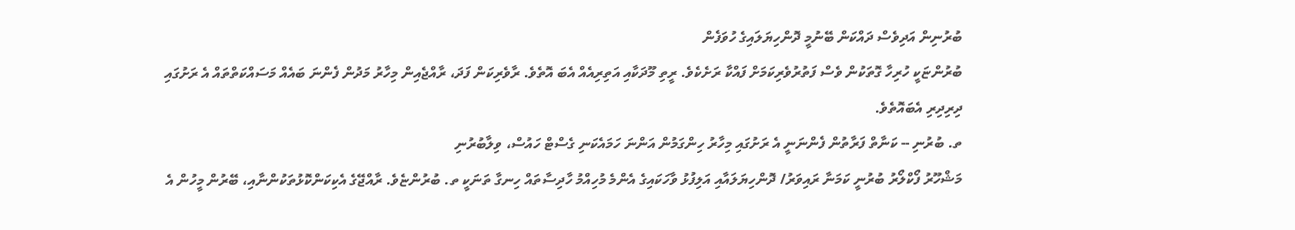ބުރުނިން އަދިވެސް ދައްކަން ބޭނުމީ ދޮންހިޔަލައިގެ ހުވަފެން
ބުރުންޏަކީ ހުރިހާ ގޮތަކުން ވެސް ފަތުރުވެރިކަމަށް ފައްކާ ރަށެކެވެ. ރީތި މޫދަކާއި އަތިރިއެއް އެބަ އޮތެވެ. ރާވެރިކަން ފަދަ، ރާއްޖެއިން މިހާރު މަދުން ފެންނަ ބައެއް މަސައްކަތްތައް އެ ރަށުގައި ދިރިދިރި އެބައޮތެވެ.
ތ. ބުރުނި -- ކަނާތް ފަރާތުން ފެންނަނީ އެ ރަށުގައި މިހާރު ހިންގަމުން އަންނަ ހަމައެކަނި ގެސްޓް ހައުސް، ވިލާބުރުނި
މަޝްހޫރު ފޯކްލޯރު ބުރުނީ ކަމަނާ ރައިވަރު/ ދޮންހިޔަލައާއި އަލިފުޅު ވާހަކައިގެ އެންމެ މުހިއްމު ހާދިސާތައް ހިނގާ ތަނަކީ ތ. ބުރުންޏެވެ. ރާއްޖޭގެ އެކިކަންކޮޅުތަކުންނާއި، ބޭރުން މީހުން އެ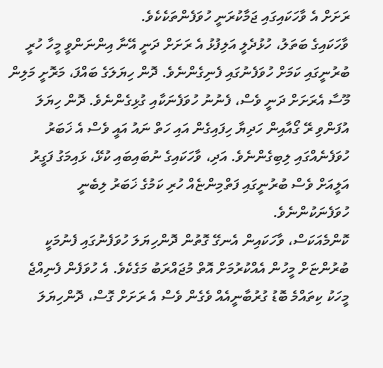ރަށަށް އެ ވާހަކައިގައި ޖަމާކުރަނީ ހުވަފެންތަކެކެވެ.
ވާހަކައިގެ ބަތަލު، ހުޅުދެލީ އަލިފުޅު އެ ރަށަށް ދަނީ އޭނާ އިންނަންވީ މީހާ ހުރީ ބުރުނީގައި ކަމަށް ހުވަފެނުގައި ފެނިގެންނެވެ. ދޮން ހިޔަލަގެ ބައްފަ، މަރޮށީ މަލިން މޫސާ އެރަށަށް ދަނީ ވެސް، ފެނުނު ހުވަފެނަކާއި ގުޅިގެންނެވެ. ދޮން ހިޔަލަ އުފަންވި ރޭ ގޯއާއިން ހަދިޔާ ހިފައިގެން އައި ހަތް ނައު އައީ ވެސް އެ ޚަބަރު ހުވަފެނެއްގައި ލިބިގެންނެވެ. އަދި، ވާހަކައިގެ ނުބައިބައި ކުޅޭ، ޅައިމަގު ފަގީރު އަލީއަށް ވެސް ބުރުނީގައި ފަތްމިންޏެއް ހުރި ކަމުގެ ޚަބަރު ލިބެނީ ހުވަފެނަކުންނެވެ.
ކޮންމެއަކަސް، ވާހަކައިން އެނގޭ ގޮތުން ދޮންހިޔަލަ ހުވަފެނުގައި ފެނުމަކީ ބުރުންޏަށް މީހުން އެއްކުރުމަށް އޮތް މުޖައްރަބު މަގެކެވެ. އެ ހުވަފެން ފެނިއްޖެ މީހަކު ކިތައްމެ ބޮޑު ގުރުބާނީއެއް ވެގެން ވެސް އެ ރަށަށް ގޮސް، ދޮންހިޔަލަ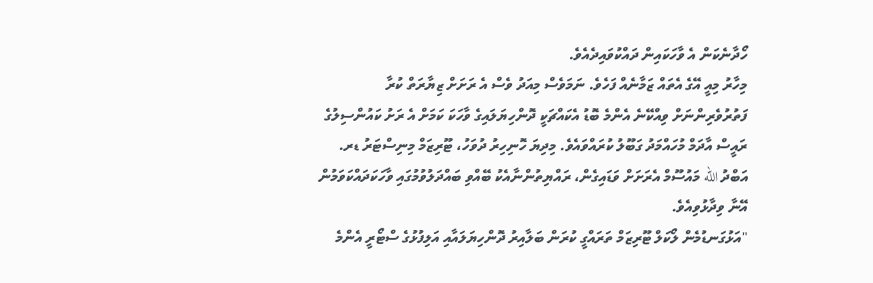ހޯދާނެކަން އެ ވާހަކައިން ދައްކުވައިދެއެވެ.
މިހާރު މިއީ އޭގެ އެތައް ޒަމާނެއް ފަހެވެ. ނަމަވެސް މިއަދު ވެސް އެ ރަށަށް ޒިޔާރަތް ކުރާ ފަތުރުވެރިންނަށް ވިއްކޭނެ އެންމެ ބޮޑު އެކައްޗަކީ ދޮންހިޔަލައިގެ ވާހަކަ ކަމަށް އެ ރަށު ކައުންސިލުގެ ރައީސް އާދަމް މުހައްމަދު ގަބޫލު ކުރައްވައެވެ. މިދިޔަ ހޮނިހިރު ދުވަހު، ޓޫރިޒަމް މިނިސްޓަރު ޑރ. އަބްދު الله މައުސޫމް އެރަށަށް ވަޑައިގެން، ރައްޔިތުންނާއެކު ބޭއްވި ބައްދަލުވުމުގައި ވާހަކަދައްކަވަމުން އޭނާ ވިދާޅުވިއެވެ.
"އަޅުގަނޑުމެން ލޯކަލް ޓޫރިޒަމް ތަރައްގީ ކުރަން ބަލާއިރު ދޮންހިޔަލައާއި އަލިފުޅުގެ ސްޓޯރީ އެންމެ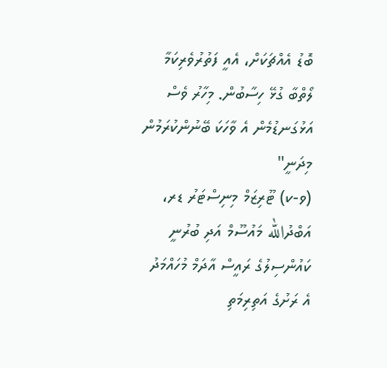ބޮޑު އެއްޗަކަށް، އެއީ ފަތުރުވެރިކަމާ ލޯތްބާ ގުޅޭ ހިސާބުން. މިހާރު ވެސް އަޅުގަނޑުމެން އެ ވާހަކަ ބޭނުންކުރަމުން މިދަނީ"
(ވ-ކ) ޓޫރިޒަމް މިނިސްޓަރު ޑރ، އަބްދުالله މައުސޫމް އަދި ބުރުނީ ކައުންސިލުގެ ރައީސް އާދަމް މުހައްމަދު އެ ރަށުގެ އަތިރިމަތި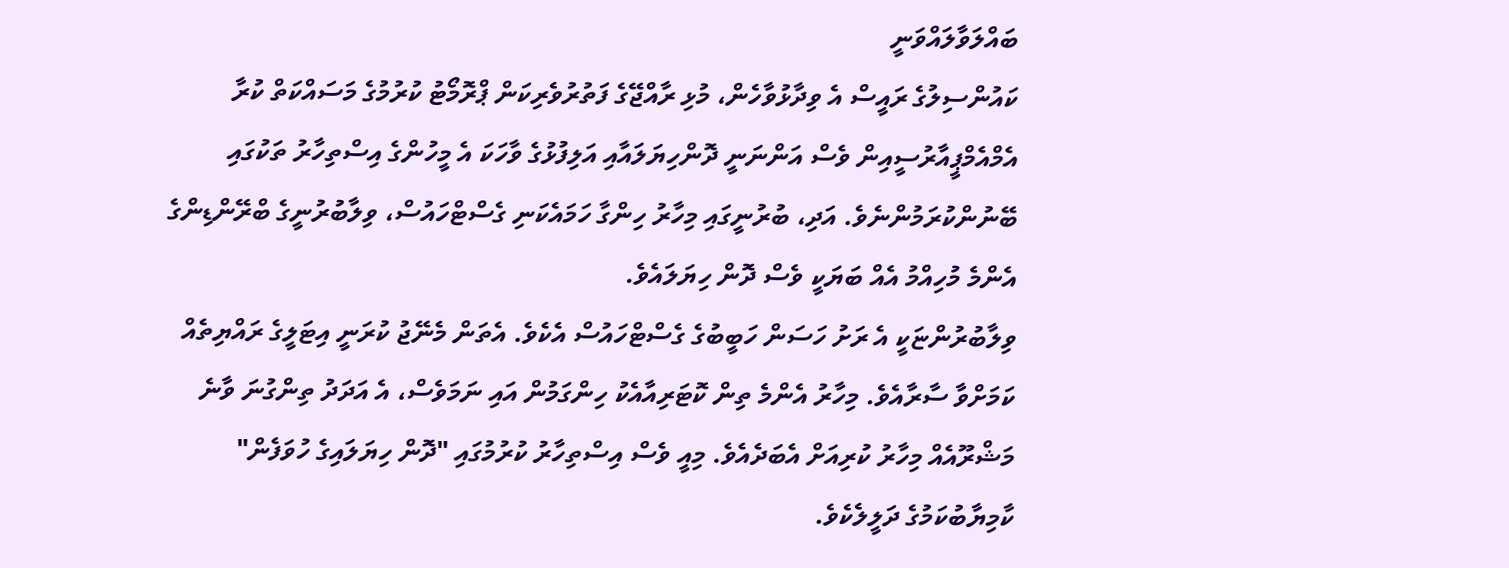ބައްލަވާލައްވަނީ
ކައުންސިލުގެ ރައީސް އެ ވިދާޅުވާހެން، މުޅި ރާއްޖޭގެ ފަތުރުވެރިކަން ޕްރޮމޯޓު ކުރުމުގެ މަސައްކަތް ކުރާ އެމްއެމްޕީއާރުސީއިން ވެސް އަންނަނީ ދޮންހިޔަލައާއި އަލިފުޅުގެ ވާހަކަ އެ މީހުންގެ އިސްތިހާރު ތަކުގައި ބޭނުންކުރަމުންނެވެ. އަދި، ބުރުނީގައި މިހާރު ހިންގާ ހަމައެކަނި ގެސްޓްހައުސް، ވިލާބުރުނީގެ ބްރޭންޑިންގެ އެންމެ މުހިއްމު އެއް ބަޔަކީ ވެސް ދޮން ހިޔަލައެވެ.
ވިލާބުރުންޏަކީ އެ ރަށު ހަސަން ހަބީބުގެ ގެސްޓްހައުސް އެކެވެ. އެތަން މެނޭޖު ކުރަނީ އިޓަލީގެ ރައްޔިތެއް ކަމަށްވާ ސާރާއެވެ. މިހާރު އެންމެ ތިން ކޮޓަރިއާއެކު ހިންގަމުން އައި ނަމަވެސް، އެ އަދަދު ތިންގުނަ ވާނެ މަޝްރޫއެއް މިހާރު ކުރިއަށް އެބަދެއެވެ. މިއީ ވެސް އިސްތިހާރު ކުރުމުގައި "ދޮން ހިޔަލައިގެ ހުވަފެން" ކާމިޔާބުކަމުގެ ދަލީލެކެވެ.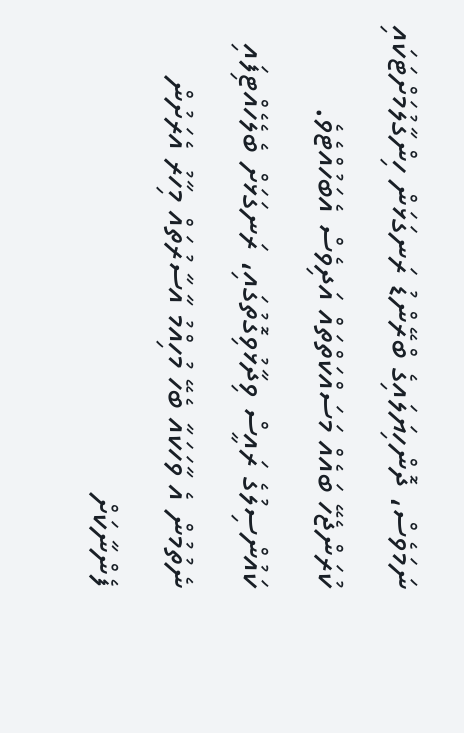ނަމަވެސް، ދޮންހިޔަލައިގެ ބްރޭންޑު ރަނގަޅަން ހިންގާލުމަށްޓަކައި ކުރަންޖެހޭ ބައެއް މަސައްކަތްތައް އަދިވެސް އެބަހުއްޓެވެ. ކައުންސިލުގެ ރައީސް ވިދާޅުވިގޮތުގައި، ރަނގަޅަށް ބެލެހެއްޓިފައި ނެތުމުން އެ ވާހަކައާ ބެހޭ މުހިއްމު އާސާރުތައް މިހާރު އެރަށުން ފެންނާކަށް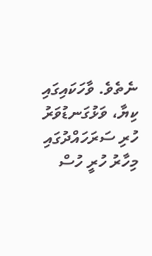ނެތެވެ. ވާހަކައިގައި ކިޔާ، ވަޅުގަނޑުވަރު ހުރި ސަރަހައްދުގައި މިހާރު ހުރީ ހުސް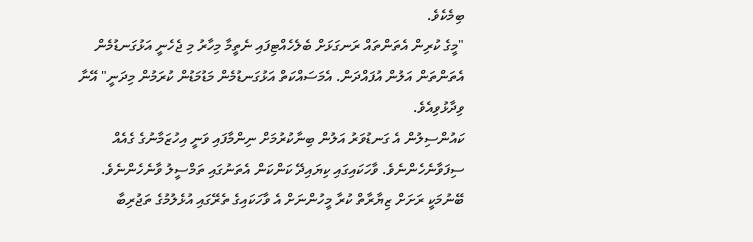ބިމެކެވެ.
"މީގެ ކުރިން އެތަންތައް ރަނގަޅަށް ބެލެހެއްޓިފައި ނެތީމާ މިހާރު މި ޖެހެނީ އަޅުގަނޑުމެން އެތަންތަން އަލުން އުފައްދަން. އެމަސައްކަތް އަޅުގަނޑުމެން މަޑުމަޑުން ކުރަމުން މިދަނީ" އޭނާ ވިދާޅުވިއެވެ.
ކައުންސިލުން އެ ގަނޑުވަރު އަލުން ބިނާކުރުމަށް ނިންމާފައި ވަނީ އިހުޒަމާނުގެ ގެއެއް ސިފަވާނެހެންނެވެ. ވާހަކައިގައި ކިޔައިދޭ ކަންކަން އެތަނުގައި ތަމްސީލު ވާނެހެންނެވެ. ބޭނުމަކީ ރަށަށް ޒިޔާރާތް ކުރާ މީހުންނަށް އެ ވާހަކައިގެ ތެރޭގައި އުޅެލުމުގެ ތަޖުރިބާ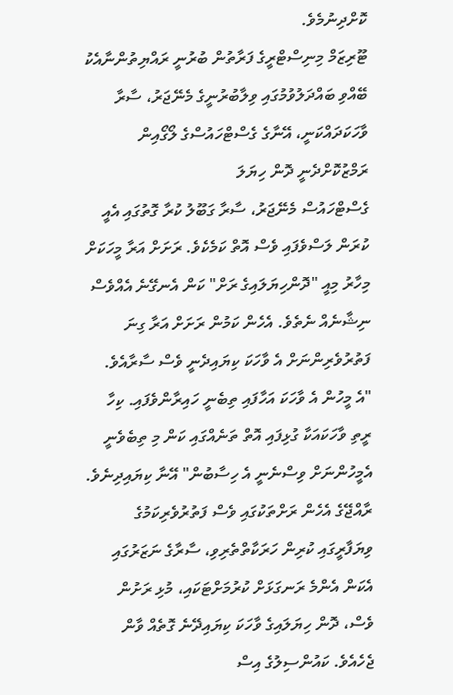ކޮށްދިނުމެވެ.
ޓޫރިޒަމް މިނިސްޓްރީގެ ފަރާތުން ބުރުނީ ރައްޔިތުންނާއެކު ބޭއްވި ބައްދަލުވުމުގައި ވިލާބުރުނީގެ މެނޭޖަރު، ސާރާ ވާހަކަދައްކަނީ، އޭނާގެ ގެސްޓްހައުސްގެ ލޯގޯއިން ރަމްޒުކޮށްދެނީ ދޮން ހިޔަލަ
ގެސްޓްހައުސް މެނޭޖަރު، ސާރާ ގަބޫލު ކުރާ ގޮތުގައި އެއީ ކުރަން ލަސްވެފައި ވެސް އޮތް ކަމެކެވެ. ރަށަށް އަރާ މީހަކަށް މިހާރު މިއީ "ދޮންހިޔަލައިގެ ރަށް" ކަން އެނގޭނެ އެއްވެސް ނިޝާނެއް ނެތެވެ. އެހެން ކަމުން ރަށަށް އަރާ ގިނަ ފަތުރުވެރިންނަށް އެ ވާހަކަ ކިޔައިދެނީ ވެސް ސާރާއެވެ.
"އެ މީހުން އެ ވާހަކަ އަހާފައި ތިބެނީ ހައިރާންވެފައި. ކިހާ ރީތި ވާހަކައަކާ ގުޅިފައި އޮތް ތަނެއްގައި ކަން މި ތިބެވެނީ އެމީހުންނަށް ވިސްނެނީ އެ ހިސާބުން" އޭނާ ކިޔައިދިނެވެ.
ރާއްޖޭގެ އެހެން ރަށްތަކުގައި ވެސް ފަތުރުވެރިކަމުގެ ވިޔަފާރީގައި ކުރިން ހަރަކާތްތެރިވި، ސާރާގެ ނަޒަރުގައި އެކަން އެންމެ ރަނގަޅަށް ކުރުމަށްޓަކައި، މުޅި ރަށުން ވެސް، ދޮން ހިޔަލައިގެ ވާހަކަ ކިޔައިދޭނެ ގޮތެއް ވާން ޖެހެއެވެ. ކައުންސިލުގެ އިސް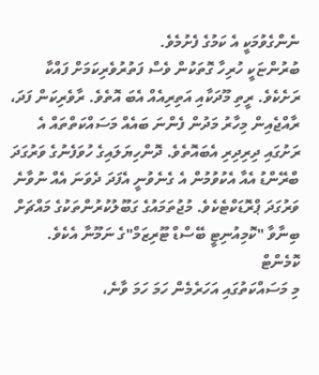ނެންގެވުމަކީ އެ ކަމުގެ ފެށުމެވެ.
ބުރުންޏަކީ ހުރިހާ ގޮތަކުން ވެސް ފަތުރުވެރިކަމަށް ފައްކާ ރަށެކެވެ. ރީތި މޫދަކާއި އަތިރިއެއް އެބަ އޮތެވެ. ރާވެރިކަން ފަދަ، ރާއްޖެއިން މިހާރު މަދުން ފެންނަ ބައެއް މަސައްކަތްތައް އެ ރަށުގައި ދިރިދިރި އެބައޮތެވެ. ދޮންހިޔަލައިގެ ހުވަފެނުގެ ވަރުގަދަ ބްރޭންޑު އެއާ އެކުވުމުން އެ ގެނެވުނީ އެފަދަ ދެވަނަ އެއް ނުވާނެ ވަރުގަދަ ޕްރޮޑަކްޓެކެވެ. މުޖުތަމައުގެ ގަބޫލުކުރުންތަކުގެ މައްޗަށް ބިނާވާ "ކޮމިއުނިޓީ ބޭސްޑް ޓޫރިޒަމް"ގެ ނަމޫނާ އެކެވެ.
ކޮމެންޓް
މި މަސައްކަތުގައި އަހަރެމެން ހަމަ ހަމަ ވާނެ،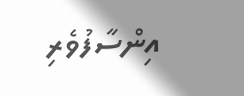އިންސާފުވެރި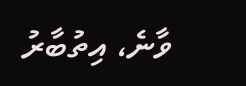ވާނެ، އިތުބާރު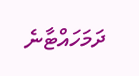ދަމަހައްޓާނެ